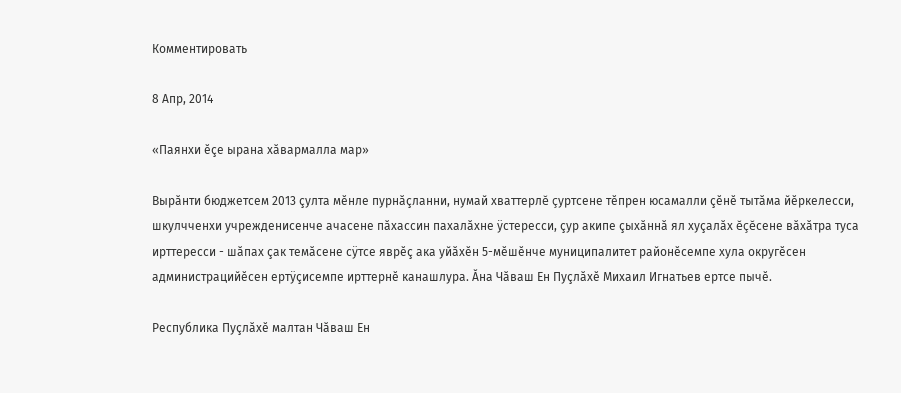Комментировать

8 Апр, 2014

«Паянхи ĕçе ырана хăвармалла мар»

Вырăнти бюджетсем 2013 çулта мĕнле пурнăçланни, нумай хваттерлĕ çуртсене тĕпрен юсамалли çĕнĕ тытăма йĕркелесси, шкулчченхи учрежденисенче ачасене пăхассин пахалăхне ÿстересси, çур акипе çыхăннă ял хуçалăх ĕçĕсене вăхăтра туса ирттересси - шăпах çак темăсене сÿтсе яврĕç ака уйăхĕн 5-мĕшĕнче муниципалитет районĕсемпе хула округĕсен администрацийĕсен ертÿçисемпе ирттернĕ канашлура. Ăна Чăваш Ен Пуçлăхĕ Михаил Игнатьев ертсе пычĕ.

Республика Пуçлăхĕ малтан Чăваш Ен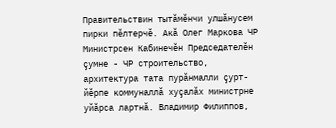Правительствин тытăмĕнчи улшăнусем пирки пĕлтерчĕ. Акă Олег Маркова ЧР Министрсен Кабинечĕн Председателĕн çумне - ЧР строительство, архитектура тата пурăнмалли çурт-йĕрпе коммуналлă хуçалăх министрне уйăрса лартнă. Владимир Филиппов,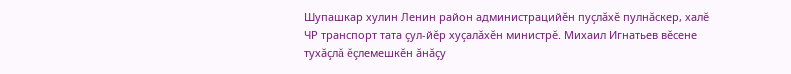Шупашкар хулин Ленин район администрацийĕн пуçлăхĕ пулнăскер, халĕ ЧР транспорт тата çул-йĕр хуçалăхĕн министрĕ. Михаил Игнатьев вĕсене тухăçлă ĕçлемешкĕн ăнăçу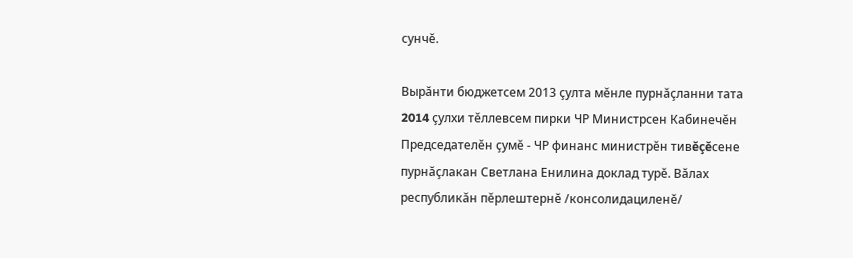сунчĕ.

Вырăнти бюджетсем 2013 çулта мĕнле пурнăçланни тата 2014 çулхи тĕллевсем пирки ЧР Министрсен Кабинечĕн Председателĕн çумĕ - ЧР финанс министрĕн тивĕçĕсене пурнăçлакан Светлана Енилина доклад турĕ. Вăлах республикăн пĕрлештернĕ /консолидациленĕ/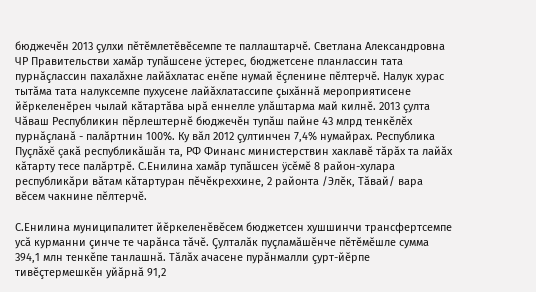бюджечĕн 2013 çулхи пĕтĕмлетĕвĕсемпе те паллаштарчĕ. Светлана Александровна ЧР Правительстви хамăр тупăшсене ÿстерес, бюджетсене планлассин тата пурнăçлассин пахалăхне лайăхлатас енĕпе нумай ĕçленине пĕлтерчĕ. Налук хурас тытăма тата налуксемпе пухусене лайăхлатассипе çыхăннă мероприятисене йĕркеленĕрен чылай кăтартăва ырă еннелле улăштарма май килнĕ. 2013 çулта Чăваш Республикин пĕрлештернĕ бюджечĕн тупăш пайне 43 млрд тенкĕлĕх пурнăçланă - палăртнин 100%. Ку вăл 2012 çултинчен 7,4% нумайрах. Республика Пуçлăхĕ çакă республикăшăн та, РФ Финанс министерствин хаклавĕ тăрăх та лайăх кăтарту тесе палăртрĕ. С.Енилина хамăр тупăшсен ÿсĕмĕ 8 район-хулара республикăри вăтам кăтартуран пĕчĕкреххине, 2 районта /Элĕк, Тăвай/ вара вĕсем чакнине пĕлтерчĕ.

С.Енилина муниципалитет йĕркеленĕвĕсем бюджетсен хушшинчи трансфертсемпе усă курманни çинче те чарăнса тăчĕ. Çулталăк пуçламăшĕнче пĕтĕмĕшле сумма 394,1 млн тенкĕпе танлашнă. Тăлăх ачасене пурăнмалли çурт-йĕрпе тивĕçтермешкĕн уйăрнă 91,2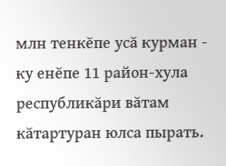млн тенкĕпе усă курман - ку енĕпе 11 район-хула республикăри вăтам кăтартуран юлса пырать.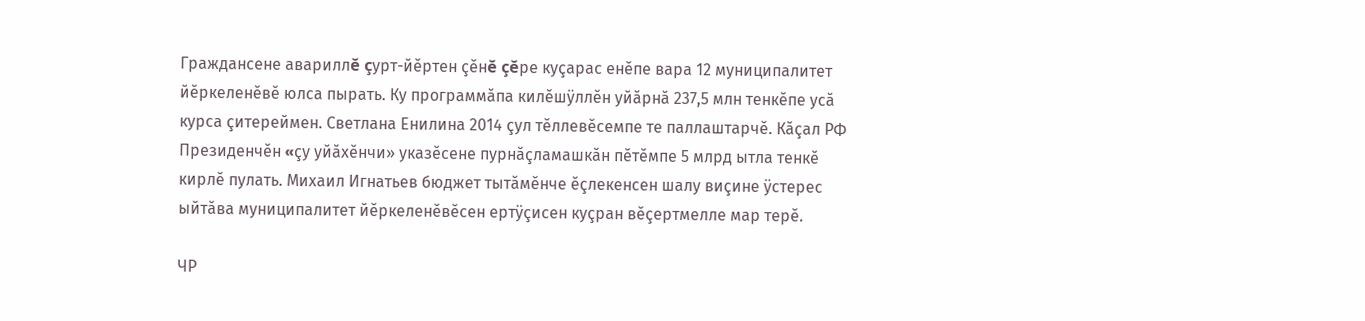Граждансене авариллĕ çурт-йĕртен çĕнĕ çĕре куçарас енĕпе вара 12 муниципалитет йĕркеленĕвĕ юлса пырать. Ку программăпа килĕшÿллĕн уйăрнă 237,5 млн тенкĕпе усă курса çитереймен. Светлана Енилина 2014 çул тĕллевĕсемпе те паллаштарчĕ. Кăçал РФ Президенчĕн «çу уйăхĕнчи» указĕсене пурнăçламашкăн пĕтĕмпе 5 млрд ытла тенкĕ кирлĕ пулать. Михаил Игнатьев бюджет тытăмĕнче ĕçлекенсен шалу виçине ÿстерес ыйтăва муниципалитет йĕркеленĕвĕсен ертÿçисен куçран вĕçертмелле мар терĕ.

ЧР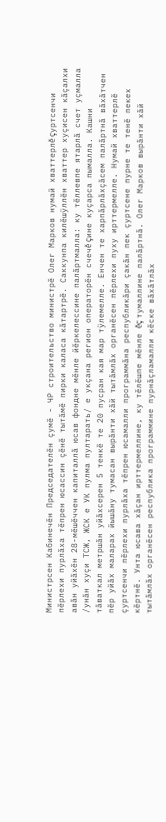Министрсен Кабинечĕн Председателĕн çумĕ - ЧР строительство министрĕ Олег Марков нумай хваттерлĕ çуртсенчи пĕрлехи пурлăха тĕпрен юсассин çĕнĕ тытăмĕ пирки каласа кăтартрĕ. Саккунпа килĕшÿллĕн хваттер хуçисен кăçалхи авăн уйăхĕн 28-мĕшĕччен капиталлă юсав фондне мĕнле йĕркелессине палăртмалла: ку тĕллевпе ятарлă счет уçмалла /унăн хуçи ТСЖ, ЖСК е УК пулма пултарать/ е укçана регион операторĕн счечĕ çине куçарса пымалла. Кашни тăваткал метршăн уйăхсерен 5 тенкĕ те 20 пусран кая мар тÿлемелле. Енчен те харпăрлăхçăсем палăртнă вăхăтчен пĕр уйăх маларах йышăну тумасан вырăнти хăй тытăмлăх органĕсен пĕрлехи пуху ирттермелле. Нумай хваттерлĕ çуртсенчи пĕрлехи пурлăха тĕпрен юсамалли программăна республикăри çакăн пек çуртсене пурне те тенĕ пекех кĕртнĕ. Унта юсава хăçан ирттермеллине, ку тĕлĕшпе мĕнле ĕç тумаллине палăртнă. Олег Марков вырăнти хăй тытăмлăх органĕсен республика программине пурнăçламалли кĕске вăхăтлăх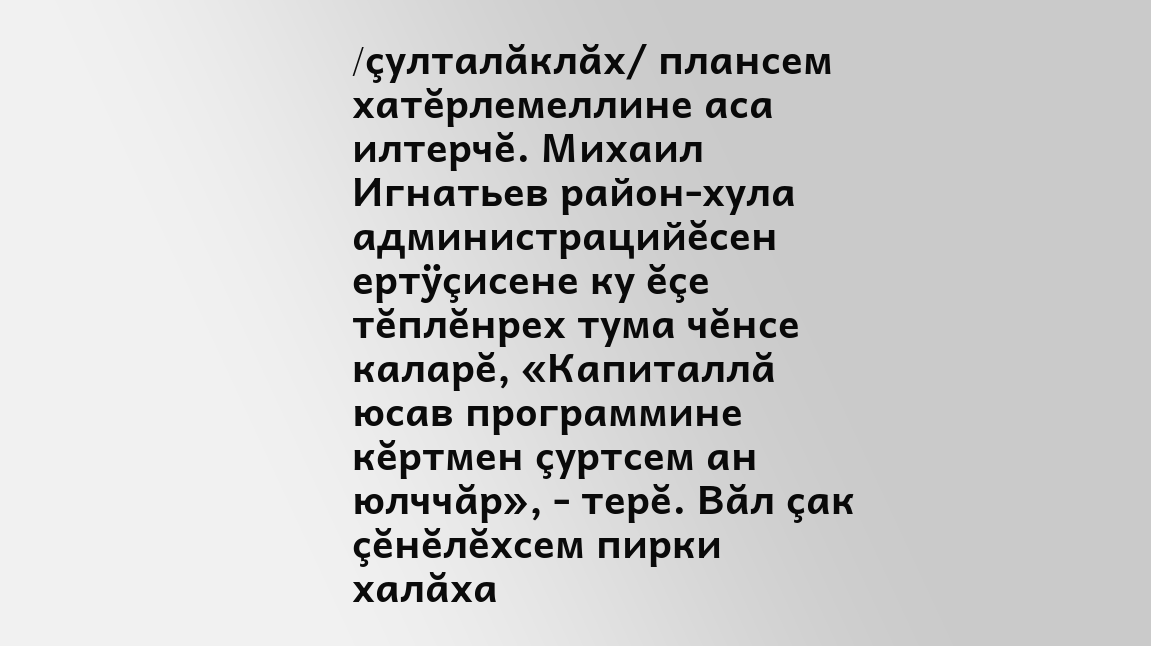/çулталăклăх/ плансем хатĕрлемеллине аса илтерчĕ. Михаил Игнатьев район-хула администрацийĕсен ертÿçисене ку ĕçе тĕплĕнрех тума чĕнсе каларĕ, «Капиталлă юсав программине кĕртмен çуртсем ан юлччăр», - терĕ. Вăл çак çĕнĕлĕхсем пирки халăха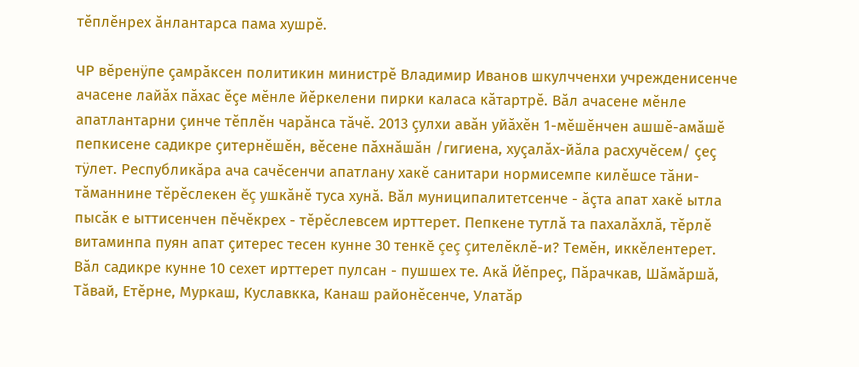тĕплĕнрех ăнлантарса пама хушрĕ.

ЧР вĕренÿпе çамрăксен политикин министрĕ Владимир Иванов шкулчченхи учрежденисенче ачасене лайăх пăхас ĕçе мĕнле йĕркелени пирки каласа кăтартрĕ. Вăл ачасене мĕнле апатлантарни çинче тĕплĕн чарăнса тăчĕ. 2013 çулхи авăн уйăхĕн 1-мĕшĕнчен ашшĕ-амăшĕ пепкисене садикре çитернĕшĕн, вĕсене пăхнăшăн /гигиена, хуçалăх-йăла расхучĕсем/ çеç тÿлет. Республикăра ача сачĕсенчи апатлану хакĕ санитари нормисемпе килĕшсе тăни-тăманнине тĕрĕслекен ĕç ушкăнĕ туса хунă. Вăл муниципалитетсенче - ăçта апат хакĕ ытла пысăк е ыттисенчен пĕчĕкрех - тĕрĕслевсем ирттерет. Пепкене тутлă та пахалăхлă, тĕрлĕ витаминпа пуян апат çитерес тесен кунне 30 тенкĕ çеç çителĕклĕ-и? Темĕн, иккĕлентерет. Вăл садикре кунне 10 сехет ирттерет пулсан - пушшех те. Акă Йĕпреç, Пăрачкав, Шăмăршă, Тăвай, Етĕрне, Муркаш, Куславкка, Канаш районĕсенче, Улатăр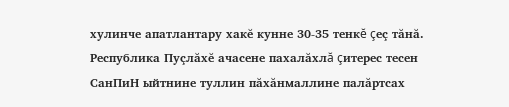хулинче апатлантару хакĕ кунне 30-35 тенкĕ çеç тăнă. Республика Пуçлăхĕ ачасене пахалăхлă çитерес тесен СанПиН ыйтнине туллин пăхăнмаллине палăртсах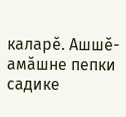каларĕ. Ашшĕ-амăшне пепки садике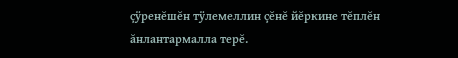çÿренĕшĕн тÿлемеллин çĕнĕ йĕркине тĕплĕн ăнлантармалла терĕ.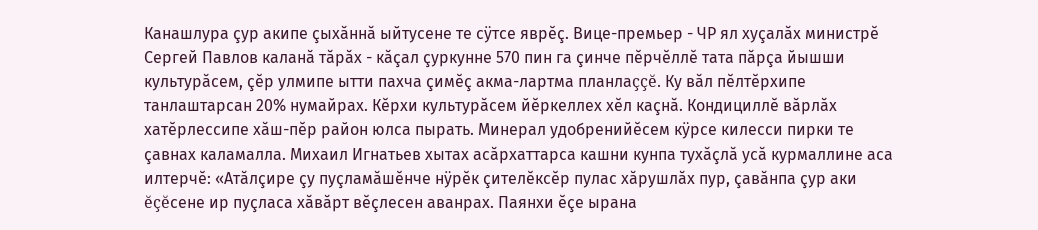Канашлура çур акипе çыхăннă ыйтусене те сÿтсе яврĕç. Вице-премьер - ЧР ял хуçалăх министрĕ Сергей Павлов каланă тăрăх - кăçал çуркунне 570 пин га çинче пĕрчĕллĕ тата пăрçа йышши культурăсем, çĕр улмипе ытти пахча çимĕç акма-лартма планлаççĕ. Ку вăл пĕлтĕрхипе танлаштарсан 20% нумайрах. Кĕрхи культурăсем йĕркеллех хĕл каçнă. Кондициллĕ вăрлăх хатĕрлессипе хăш-пĕр район юлса пырать. Минерал удобренийĕсем кÿрсе килесси пирки те çавнах каламалла. Михаил Игнатьев хытах асăрхаттарса кашни кунпа тухăçлă усă курмаллине аса илтерчĕ: «Атăлçире çу пуçламăшĕнче нÿрĕк çителĕксĕр пулас хăрушлăх пур, çавăнпа çур аки ĕçĕсене ир пуçласа хăвăрт вĕçлесен аванрах. Паянхи ĕçе ырана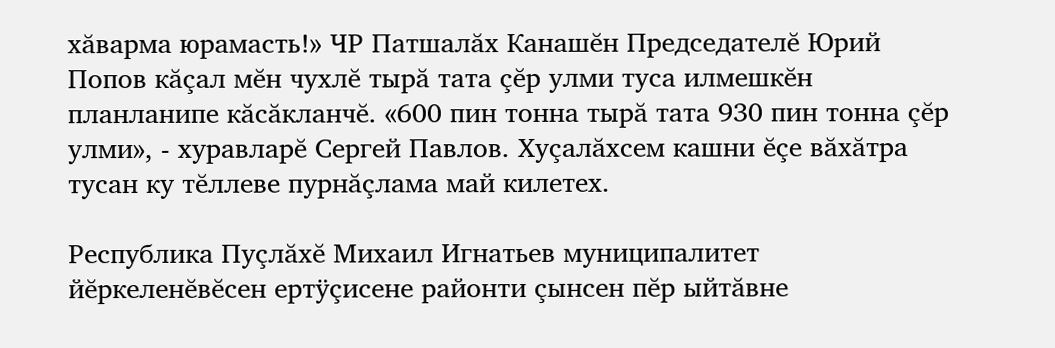хăварма юрамасть!» ЧР Патшалăх Канашĕн Председателĕ Юрий Попов кăçал мĕн чухлĕ тырă тата çĕр улми туса илмешкĕн планланипе кăсăкланчĕ. «600 пин тонна тырă тата 930 пин тонна çĕр улми», - хуравларĕ Сергей Павлов. Хуçалăхсем кашни ĕçе вăхăтра тусан ку тĕллеве пурнăçлама май килетех.

Республика Пуçлăхĕ Михаил Игнатьев муниципалитет йĕркеленĕвĕсен ертÿçисене районти çынсен пĕр ыйтăвне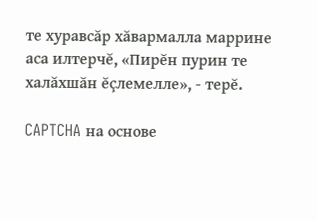те хуравсăр хăвармалла маррине аса илтерчĕ, «Пирĕн пурин те халăхшăн ĕçлемелле», - терĕ.

CAPTCHA на основе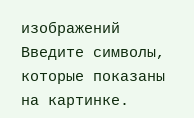изображений
Введите символы, которые показаны на картинке.